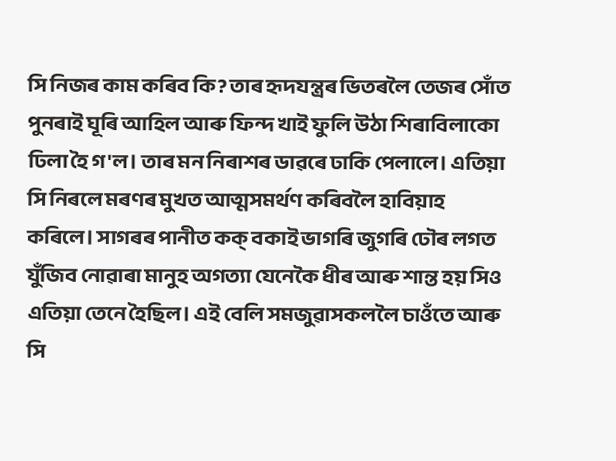সি নিজৰ কাম কৰিব কি? তাৰ হৃদযন্ত্ৰৰ ভিতৰলৈ তেজৰ সোঁত পুনৰাই ঘূৰি আহিল আৰু ফিন্দ খাই ফুলি উঠা শিৰাবিলাকো ঢিলা হৈ গ'ল। তাৰ মন নিৰাশৰ ডাৱৰে ঢাকি পেলালে। এতিয়া সি নিৰলে মৰণৰ মুখত আত্মসমৰ্থণ কৰিবলৈ হাবিয়াহ কৰিলে। সাগৰৰ পানীত কক্ বকাই ভাগৰি জুগৰি ঢৌৰ লগত যুঁজিব নোৱাৰা মানুহ অগত্যা যেনেকৈ ধীৰ আৰু শান্ত হয় সিও এতিয়া তেনে হৈছিল। এই বেলি সমজুৱাসকললৈ চাওঁতে আৰু সি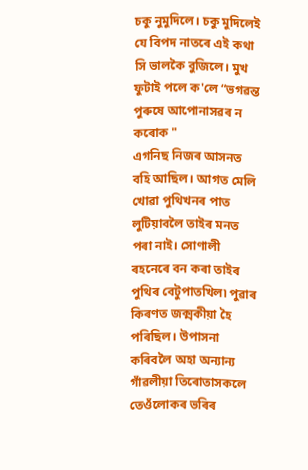চকু নুমুদিলে। চকু মুদিলেই যে বিপদ নাতৰে এই কথা সি ভালকৈ বুজিলে। মুখ ফুটাই পলে ক'লে “ভগৱন্ত পুৰুষে আপোনাসৱৰ ন কৰোক "
এগনিছ নিজৰ আসনত বহি আছিল। আগত মেলি খোৱা পুথিখনৰ পাত লুটিয়াবলৈ তাইৰ মনত পৰা নাই। সোণালী ৰহনেৰে বন কৰা তাইৰ পুথিৰ বেটুপাতখিল৷ পুৱাৰ কিৰণত জক্মকীয়া হৈ পৰিছিল। উপাসনা কৰিবলৈ অহা অন্যান্য গাঁৱলীয়া তিৰোতাসকলে তেওঁলোকৰ ভৰিৰ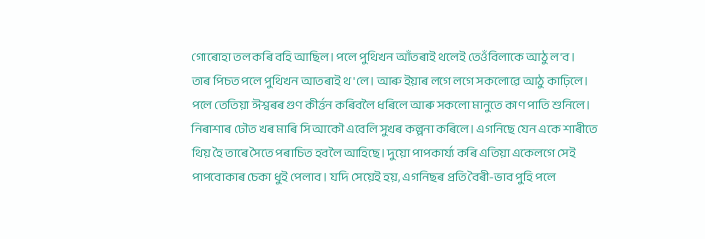গোৰোহা তল কৰি বহি আছিল। পলে পুথিখন আঁতৰাই থলেই তেওঁবিলাকে আঠু ল'ব।
তাৰ পিচত পলে পুথিখন আতৰাই থ'লে। আৰু ইয়াৰ লগে লগে সকলোৱে আঠু কাঢ়িলে। পলে তেতিয়া ঈশ্বৰৰ গুণ কীৰ্ত্তন কৰিবলৈ ধৰিলে আৰু সকলো মানুতে কাণ পাতি শুনিলে।
নিৰাশাৰ ঢৌত খৰ মাৰি সি আকৌ এবেলি সুখৰ কল্পনা কৰিলে। এগনিছে যেন একে শাৰীতে থিয় হৈ তাৰে সৈতে পৰাচিত হবলৈ আহিছে। দুয়ো পাপকাৰ্য্য কৰি এতিয়া একেলগে সেই পাপবোকাৰ চেকা ধুই পেলাব। যদি সেয়েই হয়, এগনিছৰ প্ৰতি বৈৰী-ভাব পুহি পলে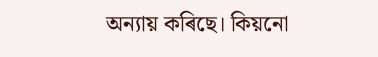অন্যায় কৰিছে। কিয়নো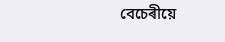বেচেৰীয়ে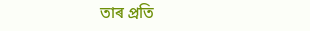তাৰ প্ৰতি